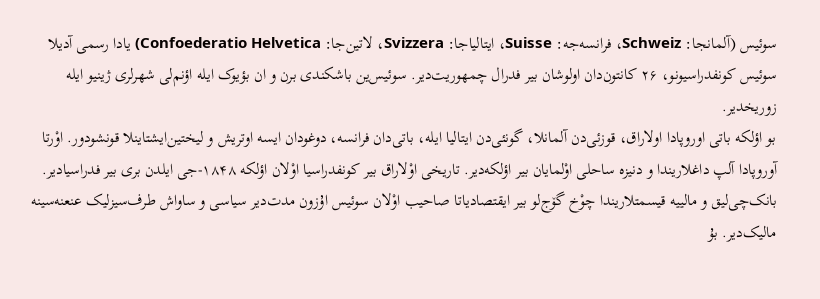سوئیس (آلمانجا: Schweiz، فرانسه‌جه: Suisse، ایتالیاجا: Svizzera، لاتین‌جا: Confoederatio Helvetica) یادا رسمی آدیلا سوئیس کونفدراسیونو، ۲۶ کانتون‌دان اولوشان بیر فدرال چمهوریت‌دیر. سوئیس‌ین باشکندی برن و ان بؤیوک ایله اؤنم‌لی شهرلری ژینیو ایله زوریخدیر.
بو اؤلکه باتی اوروپادا اولاراق، قوزئی‌دن آلمانلا، گونئی‌دن ایتالیا ایله، باتی‌دان فرانسه، دوغودان ایسه اوتریش و لیختین‌ایشتاینلا قونشودور. اوْرتا آوروپادا آلپ داغلاریندا و دنیزه ساحلی اوْلمایان بیر اؤلکه‌دیر. تاریخی اوْلاراق بیر کونفدراسیا اوْلان اؤلکه ۱۸۴۸-جی ایلدن بری بیر فدراسیادیر. بانک‌چی‌لیق و مالییه قیسمتلاریندا چوْخ گۆج‌لو بیر ایقتصادیاتا صاحیب اوْلان سوئیس اۇزون مدت‌دیر سیاسی و ساواش طرف‌سیزلیک عنعنه‌سینه مالیک‌دیر. بۇ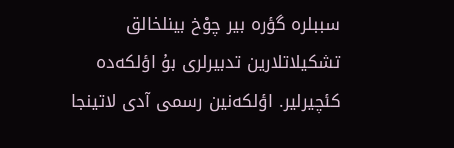سببلره گؤره بیر چوْخ بینلخالق تشکیلاتلارین تدبیرلری بۇ اؤلکه‌ده کئچیرلیر. اؤلکه‌نین رسمی آدی لاتینجا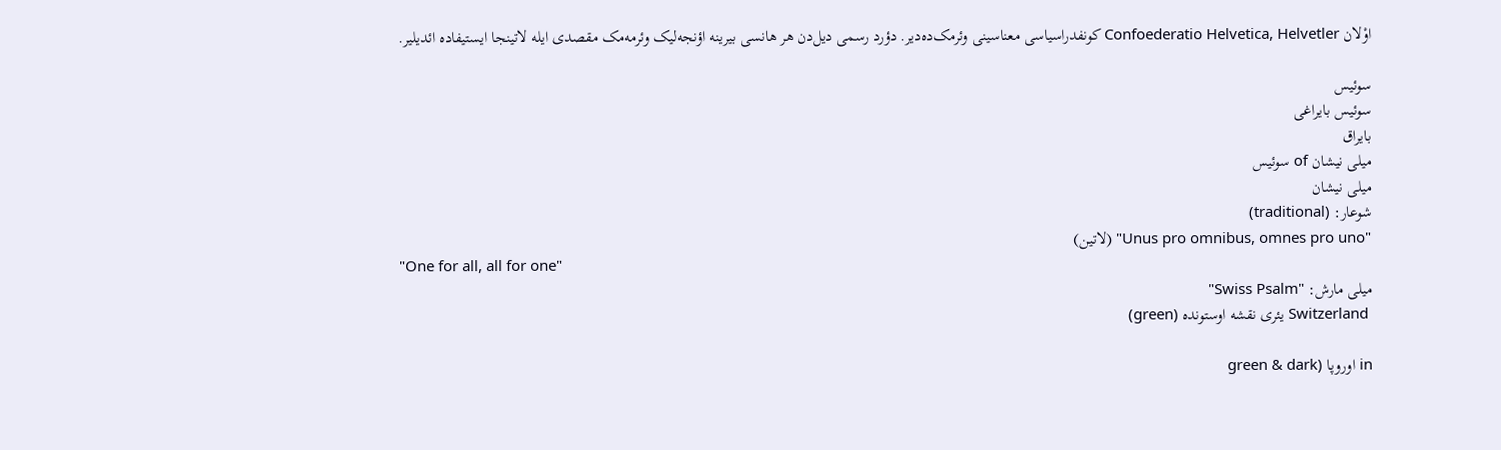اوْلان Confoederatio Helvetica, Helvetler کونفدراسیاسی معناسینی وئرمک‌ده‌دیر. دؤرد رسمی دیل‌دن هر هانسی بیرینه اؤنجه‌لیک وئرمه‌مک مقصدی ایله لاتینجا ایستیفاده ائدیلیر.

سوئیس
سوئیس بایراغی
بایراق
میلی نیشان of سوئیس
میلی نیشان
شوعار: (traditional)
"Unus pro omnibus, omnes pro uno" (لاتین)
"One for all, all for one"
میلی مارش: "Swiss Psalm"
 Switzerland یئری نقشه اوستونده (green)

in اوروپا (green & dark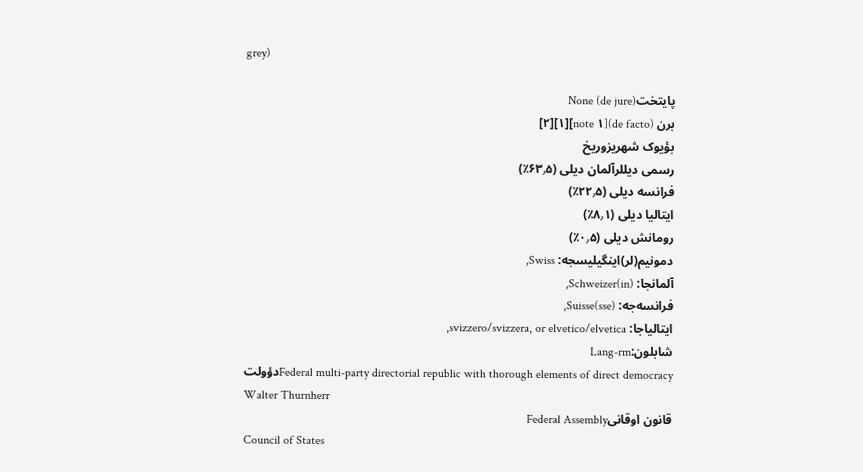grey)

پایتختNone (de jure)
برن (de facto)[note ۱][۱][۲]
بؤیوک شهریزوریخ
رسمی دیللرآلمان دیلی (۶۳٫۵٪)
فرانسه دیلی (۲۲٫۵٪)
ایتالیا دیلی (۸٫۱٪)
رومانش دیلی (۰٫۵٪)
دمونیم(لر)اینگیلیسجه: Swiss,
آلمانجا: Schweizer(in),
فرانسه‌جه: Suisse(sse),
ایتالیاجا: svizzero/svizzera, or elvetico/elvetica,
شابلون:Lang-rm
دؤولتFederal multi-party directorial republic with thorough elements of direct democracy
Walter Thurnherr
قانون اوقانیFederal Assembly
Council of States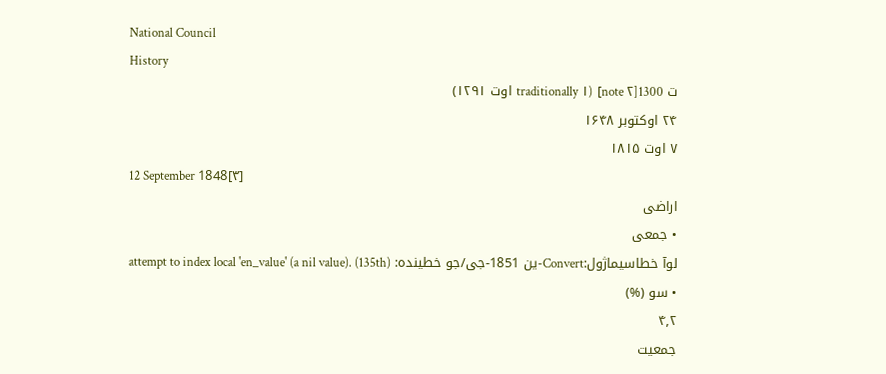National Council
History
ت 1300[note ۲] (traditionally ۱ اوت ۱۲۹۱)
۲۴ اوکتوبر ۱۶۴۸
۷ اوت ۱۸۱۵
12 September 1848[۳]
اراضی
• جمعی
لوآ خطاسیماژول:Convert-ین 1851-جی/جو خطینده: attempt to index local 'en_value' (a nil value). (135th)
• سو (%)
۴٫۲
جمعیت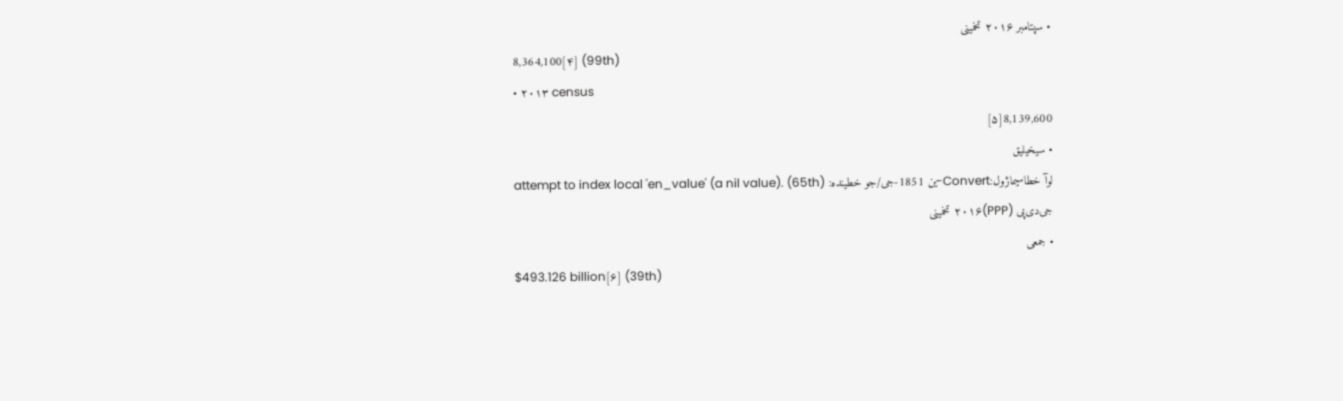• سپتامبر ۲۰۱۶ تخمینی
8,364,100[۴] (99th)
• ۲۰۱۳ census
8,139,600[۵]
• سیخیلیق
لوآ خطاسیماژول:Convert-ین 1851-جی/جو خطینده: attempt to index local 'en_value' (a nil value). (65th)
جی‌دی‌پی (PPP)۲۰۱۶ تخمینی
• جمعی
$493.126 billion[۶] (39th)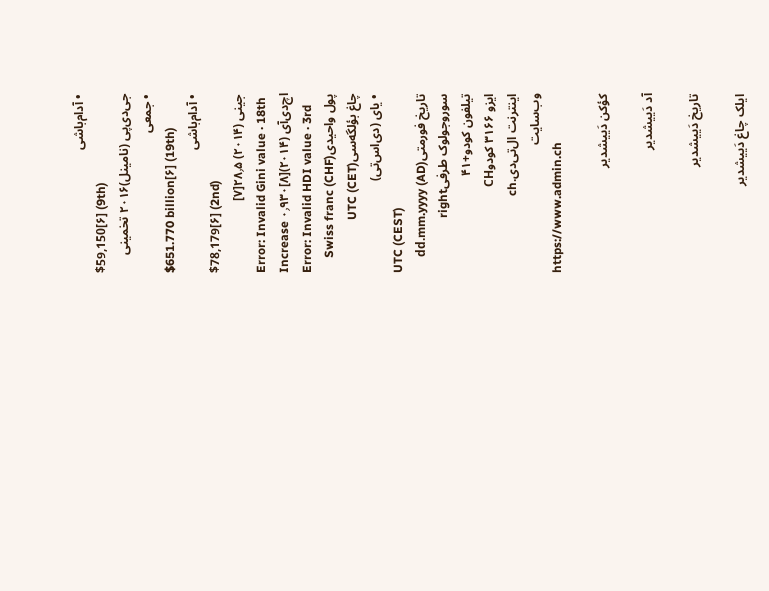• آدام‌باشی
$59,150[۶] (9th)
جی‌دی‌پی (نامینل)۲۰۱۶ تخمینی
• جمعی
$651.770 billion[۶] (19th)
• آدام‌باشی
$78,179[۶] (2nd)
جینی (۲۰۱۴) ۲۸٫۵[۷]
Error: Invalid Gini value · 18th
اچ‌دی‌آی (۲۰۱۴)Increase ۰٫۹۳۰[۸]
Error: Invalid HDI value · 3rd
پول واحیدیSwiss franc (CHF)
چاغ بؤلگه‌سیUTC (CET)
• یای (دی‌اس‌تی)
UTC (CEST)
تاریخ فورمتیdd.mm.yyyy (AD)
سوروجولوک طرفیright
تیلفون کودو+۴۱
ایزو ۳۱۶۶ کودوCH
اینترنت ال‌تی‌دی.ch
وب‌سایت
https://www.admin.ch

کؤکن دَییشدیر

آد دَییشدیر

تاریخ دَییشدیر

ایلک چاغ دَییشدیر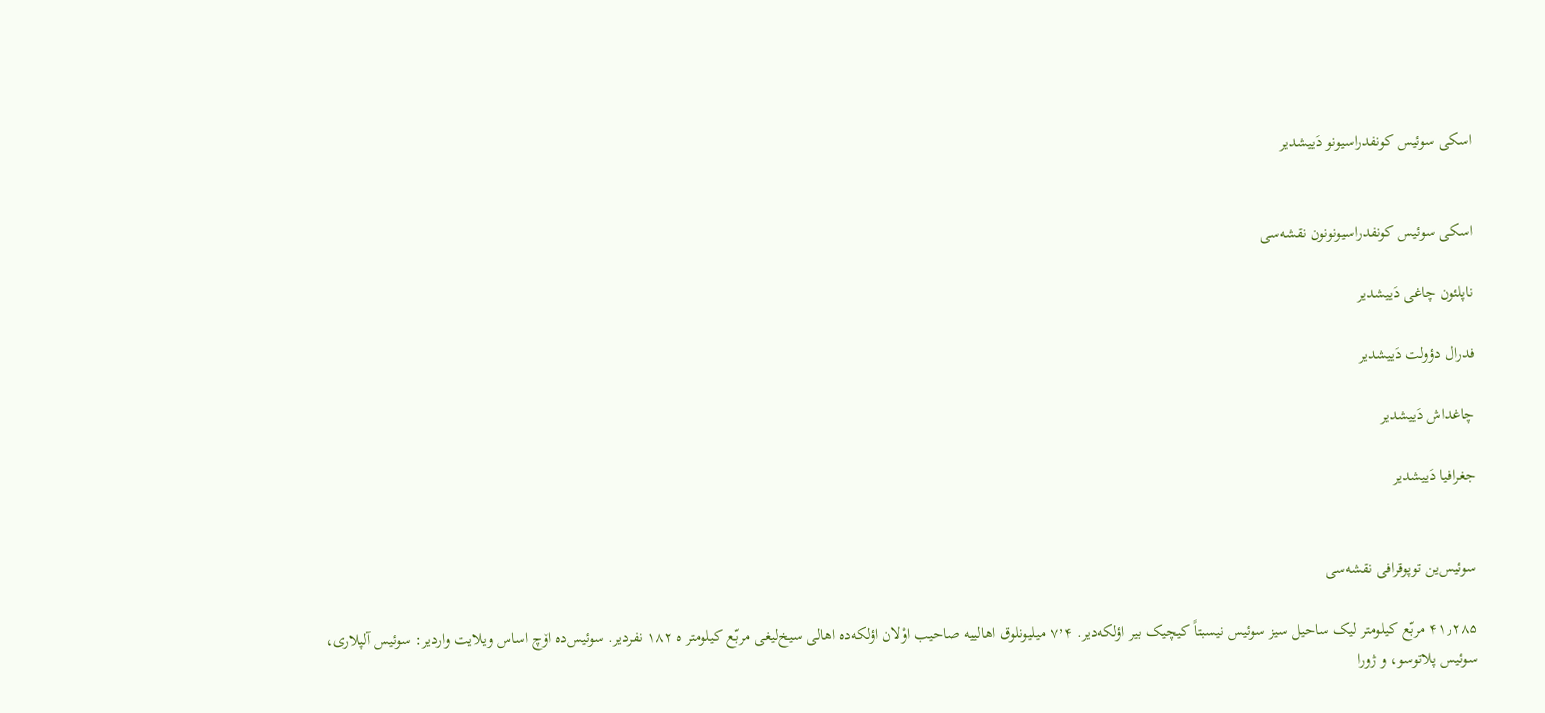اسکی سوئیس کونفدراسیونو دَییشدیر


اسکی سوئیس کونفدراسیونونون نقشه‌سی

ناپلئون چاغی دَییشدیر

فدرال دؤولت دَییشدیر

چاغداش دَییشدیر

جغرافیا دَییشدیر


سوئیس‌ین توپوقرافی نقشه‌سی

۴۱٫۲۸۵ مربّع کیلومتر لیک ساحیل سیز سوئیس نیسبتاً کیچیک بیر اؤلکه‌دیر. ۷٬۴ میلیونلوق اهالییه صاحیب اوْلان اؤلکه‌ده اهالی سیخ‌لیغی مربّع کیلومتر ه ۱۸۲ نفردیر. سوئیس‌ده اۆچ اساس ویلایت واردیر: سوئیس آلپلاری، سوئیس پلاتوسو، و ژورا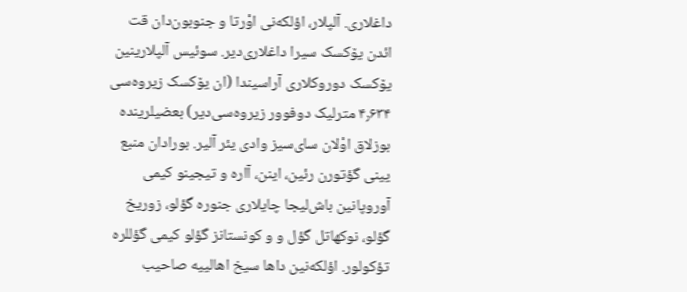داغلاری. آلپلار، اؤلکه‌نی اوْرتا و جنوبون‌دان قت ائدن یۆکسک سیرا داغلاری‌دیر. سوئیس آلپلارینین یۆکسک دوروکلاری آراسیندا (ان یۆکسک زیروه‌سی ۴٫۶۳۴ مترلیک دوفوور زیروه‌سی‌دیر) بعضیلرینده بوزلاق اوْلان سای‌سیز وادی یئر آلیر. بورادان منبع یینی گؤتورن رئین، اینن، آاره و تیجینو کیمی آوروپانین باش‌لیجا چایلاری جنوره گؤلو، زوریخ گؤلو، نوکهاتل گؤل و و کونستانز گؤلو کیمی گؤللره تؤکولور. اؤلکه‌نین داها سیخ اهالییه صاحیب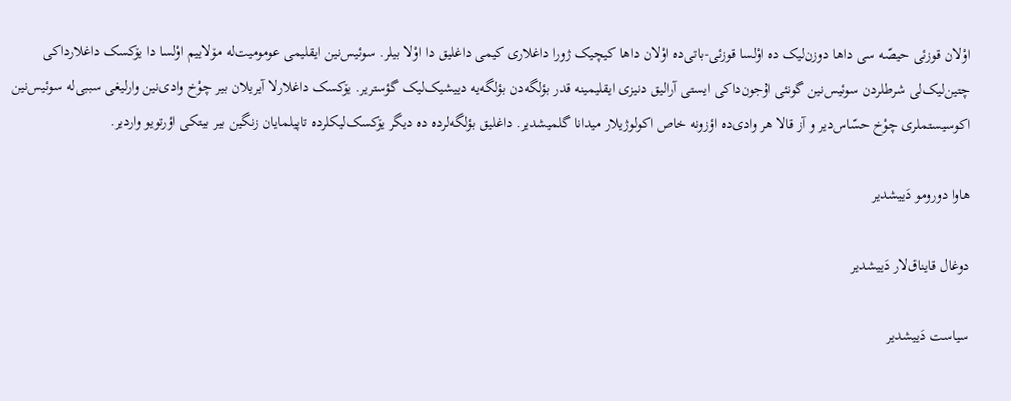اوْلان قوزئی حیصّه سی داها دوزن‌لیک ده اوْلسا قوزئی-باتی‌ده اوْلان داها کیچیک ژورا داغلاری کیمی داغلیق دا اوْلا بیلر. سوئیس‌نین ایقلیمی عومومیت‌له مۆلاییم اوْلسا دا یۆکسک داغلارداکی چتین‌لیک‌لی شرطلردن سوئیس‌نین گونئی اۇجون‌داکی ایستی آرالیق دنیزی ایقلیمینه قدر بؤلگه‌دن بؤلگه‌یه دییشیک‌لیک گؤستریر. یۆکسک داغلارلا آیریلان بیر چوْخ وادی‌نین وارلیغی سببی‌له سوئیس‌نین اکوسیستملری چوْخ حسّاس‌دیر و آز قالا هر وادی‌ده اؤزونه خاص اکولوژیلار میدانا گلمیشدیر. داغلیق بؤلگه‌لرده ده دیگر یۆکسک‌لیکلرده تاپیلمایان زنگین بیر بیتکی اؤرتویو واردیر.

هاوا دورومو دَییشدیر

دوغال قایناق‌لار دَییشدیر

سیاست دَییشدیر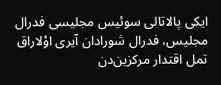ایکی پالاتالی سوئیس مجلیسی فدرال مجلیس، فدرال شورادان آیری اوْلاراق تمل اقتدار مرکزین‌دن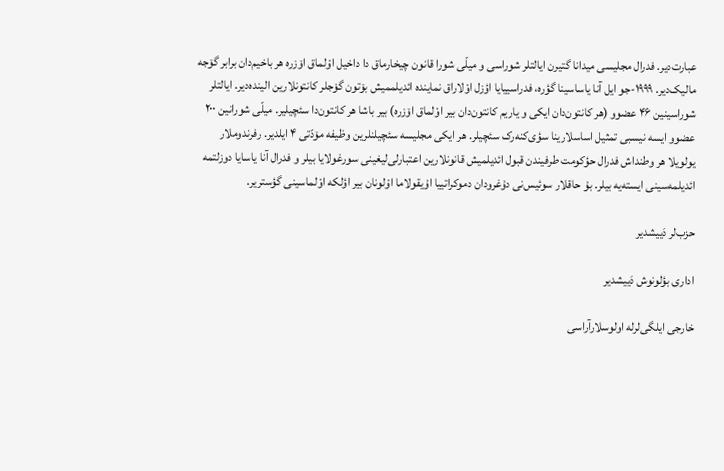عبارت‌دیر. فدرال مجلیسی میدانا گتیرن ایالتلر شوراسی و میلّی شورا قانون چیخارماق دا داخیل اوْلماق اۆزره هر باخیم‌دان برابر گۆجه مالیک‌دیر. ۱۹۹۹-جو ایل آنا یاساسینا گؤره، فدراسییایا اؤزل اوْلاراق نماینده ائدیلممیش بۆتون گۆجلر کانتونلارین الینده‌دیر. ایالتلر شوراسینین ۴۶ عضوو (هر کانتون‌دان ایکی و یاریم کانتون‌دان بیر اوْلماق اۆزره) بیر باشا هر کانتون‌دا سئچیلیر. میلّی شورانین ۲۰۰ عضوو ایسه نیسبی تمثیل اساسلارینا سؤی‌کنه‌رک سئچیلر. هر ایکی مجلیسه سئچیلنلرین وظیفه مۆدّتی ۴ ایلدیر. رفرندوملار یولویلا هر وطنداش فدرال حؤکومت طرفیندن قبول ائدیلمیش قانونلارین اعتبارلی‌لیغینی سورغولایا بیلر و فدرال آنا یاسایا دوزلتمه ائدیلمه‌سینی ایسته‌یه بیلر. بۇ حاقلار سوئیس‌نی دۇغرودان دموکراتییا اۇیقولاما اوْلونان بیر اؤلکه اوْلماسینی گؤستریر.

حزب‌لر دَییشدیر

اداری بؤلونوش دَییشدیر

خارجی ایلگی‌لرله اولوسلارآراسی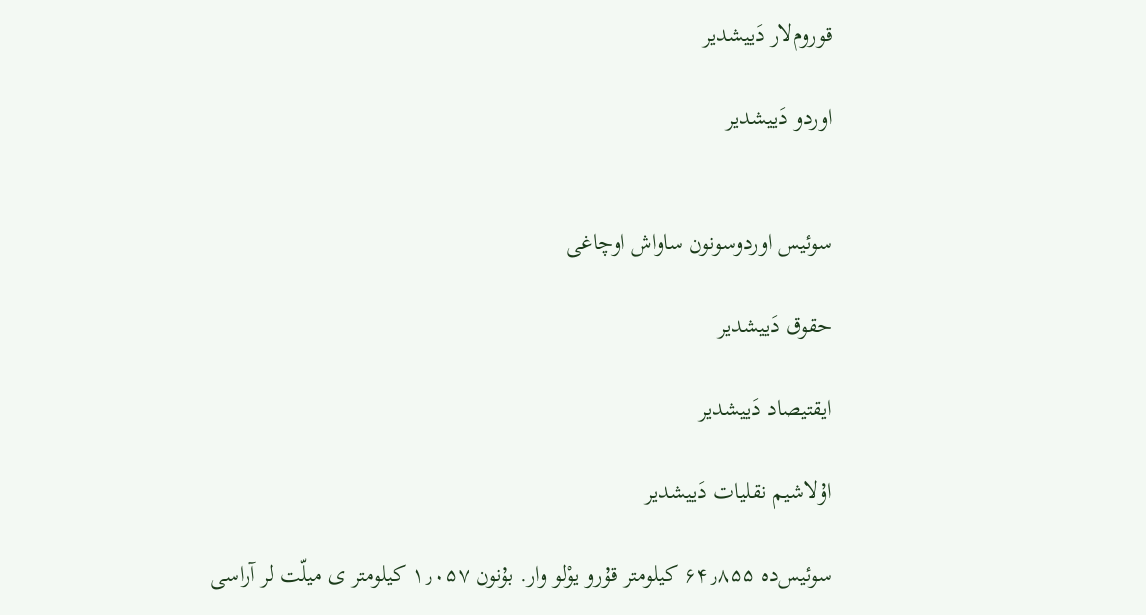قوروم‌لار دَییشدیر

اوردو دَییشدیر


سوئیس اوردوسونون ساواش اوچاغی

حقوق دَییشدیر

ایقتیصاد دَییشدیر

اۇلاشیم نقلیات دَییشدیر

سوئیس‌ده ۶۴٫۸۵۵ کیلومتر قۇرو یوْلو وار. بۇنون ۱٫۰۵۷ کیلومتر ی میلّت لر آراسی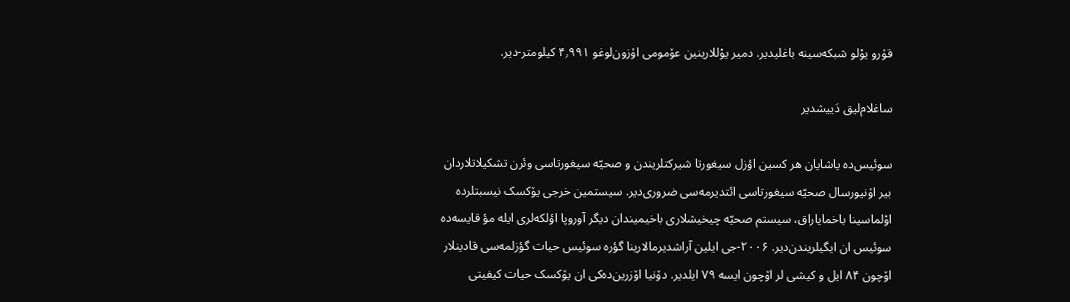قۇرو یوْلو شبکه‌سینه باغلیدیر. دمیر یوْللارینین عۆمومی اۇزون‌لوغو ۴٫۹۹۱ کیلومتر-دیر.

ساغلام‌لیق دَییشدیر

سوئیس‌ده یاشایان هر کسین اؤزل سیغورتا شیرکتلریندن و صحیّه سیغورتاسی وئرن تشکیلاتلاردان بیر اۇنیورسال صحیّه سیغورتاسی ائتدیرمه‌سی ضروری‌دیر. سیستمین خرجی یۆکسک نیسبتلرده اوْلماسینا باخمایاراق، سیستم صحیّه چیخیشلاری باخیمیندان دیگر آوروپا اؤلکه‌لری ایله مؤ قایسه‌ده سوئیس ان ایگیلریندن‌دیر. ۲۰۰۶-جی ایلین آراشدیرمالارینا گؤره سوئیس حیات گؤزلمه‌سی قادینلار اۆچون ۸۴ ایل و کیشی لر اۆچون ایسه ۷۹ ایلدیر. دۆنیا اۆزرین‌ده‌کی ان یۆکسک حیات کیفیتی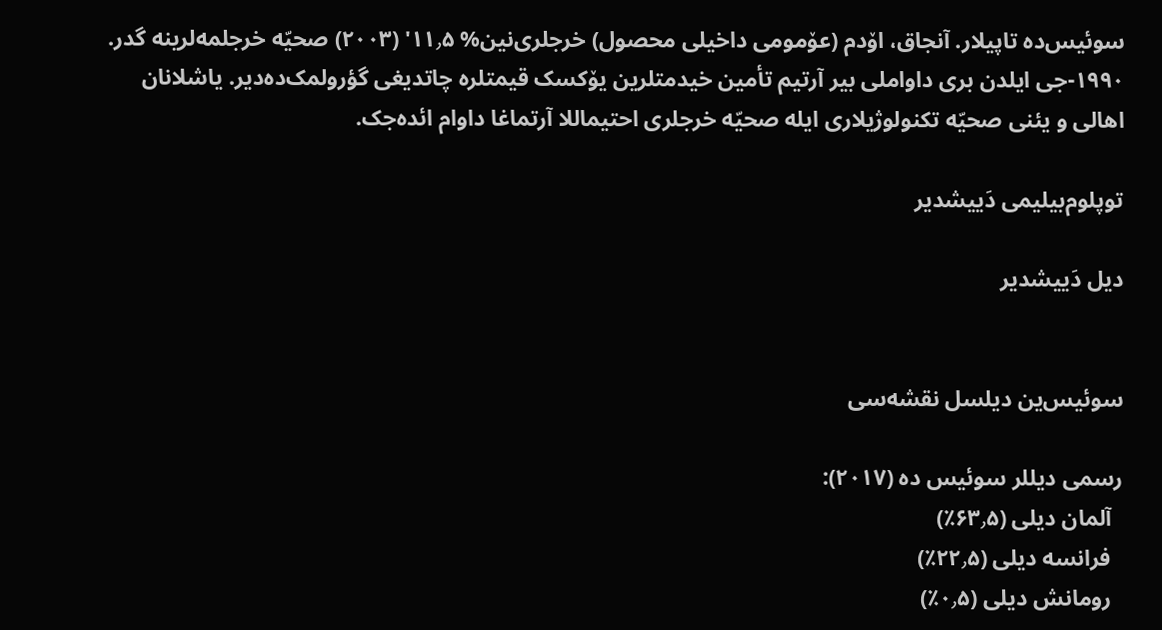سوئیس‌ده تاپیلار. آنجاق، اۆدم (عۆمومی داخیلی محصول) خرجلری‌نین% ۱۱٫۵' (۲۰۰۳) صحیّه خرجلمه‌لرینه گدر. ۱۹۹۰-جی ایلدن بری داواملی بیر آرتیم تأمین خیدمتلرین یۆکسک قیمتلره چاتدیغی گؤرولمک‌ده‌دیر. یاشلانان اهالی و یئنی صحیّه تکنولوژیلاری ایله صحیّه خرجلری احتیماللا آرتماغا داوام ائده‌جک.

توپلوم‌بیلیمی دَییشدیر

دیل دَییشدیر


سوئیس‌ین دیلسل نقشه‌سی

رسمی دیللر سوئیس ده (۲۰۱۷):
  آلمان دیلی (۶۳٫۵٪)
  فرانسه دیلی (۲۲٫۵٪)
  رومانش دیلی (۰٫۵٪)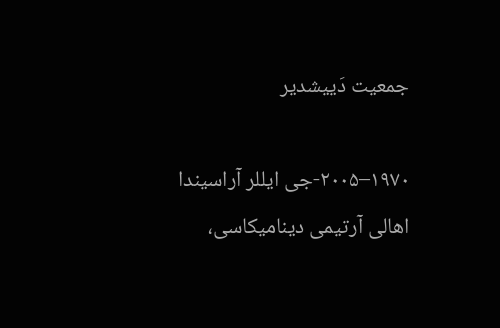جمعیت دَییشدیر

۱۹۷۰–۲۰۰۵-جی ایللر آراسیندا اهالی آرتیمی دینامیکاسی،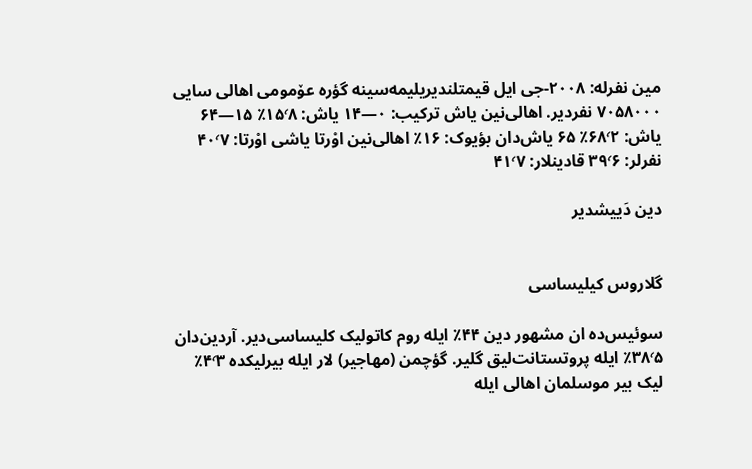مین نفرله: ۲۰۰۸-جی ایل قیمتلندیریلیمه‌سینه گؤره عۆمومی اهالی سایی ۷۰۵۸۰۰۰ نفردیر. اهالی‌نین یاش ترکیب: ۰—۱۴ یاش: ۱۵٬۸٪ ۱۵—۶۴ یاش: ۶۸٬۲٪ ۶۵ یاش‌دان بؤیوک: ۱۶٪ اهالی‌نین اوْرتا یاشی اوْرتا: ۴۰٬۷ نفرلر: ۳۹٬۶ قادینلار: ۴۱٬۷

دین دَییشدیر


گلاروس کیلیساسی

سوئیس‌ده ان مشهور دین ۴۴٪ ایله روم کاتولیک کلیساسی‌دیر. آردین‌دان ۳۸٬۵٪ ایله پروتستانت‌لیق گلیر. گؤچمن (مهاجیر) لار ایله بیرلیکده ۴٬۳٪ لیک بیر موسلمان اهالی ایله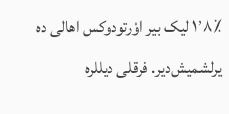۱٬۸٪ لیک بیر اوْرتودوکس اهالی ده یرلشمیش‌دیر. فرقلی دیللره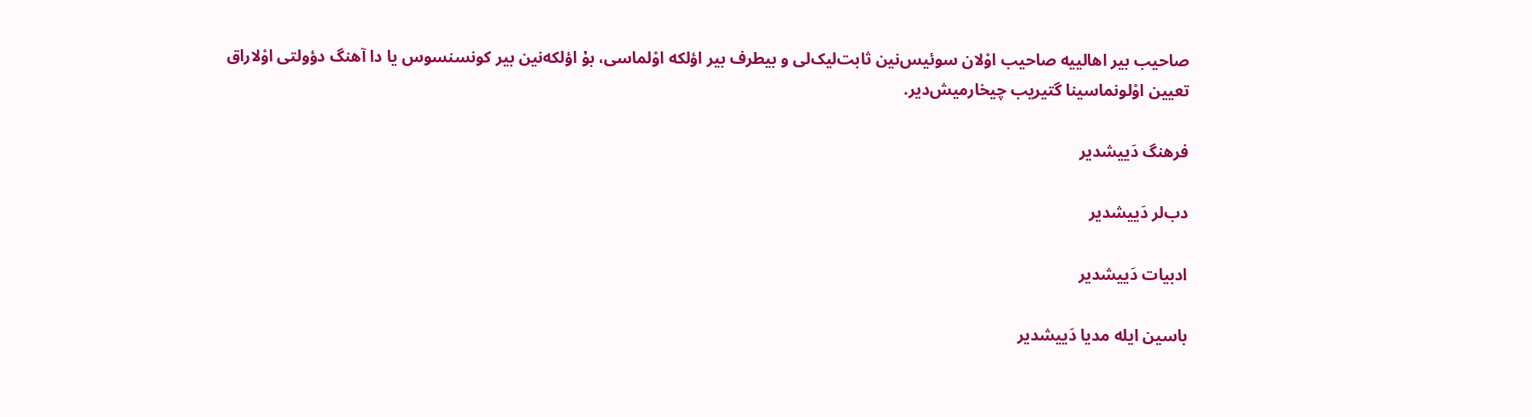صاحیب بیر اهالییه صاحیب اوْلان سوئیس‌نین ثابت‌لیک‌لی و بیطرف بیر اؤلکه اوْلماسی، بۇ اؤلکه‌نین بیر کونسنسوس یا دا آهنگ دؤولتی اوْلاراق تعیین اوْلونماسینا گتیریب چیخارمیش‌دیر.

فرهنگ دَییشدیر

دب‌لر دَییشدیر

ادبیات دَییشدیر

باسین ایله مدیا دَییشدیر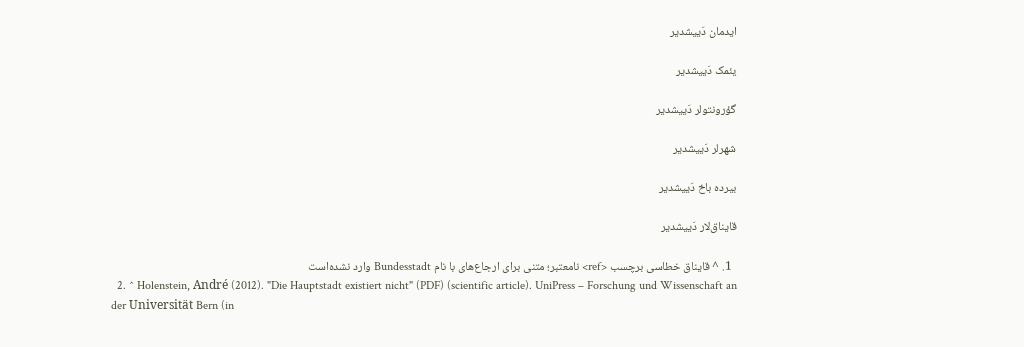ایدمان دَییشدیر

یئمک دَییشدیر

گؤرونتولر دَییشدیر

شهرلر دَییشدیر

بیرده باخ دَییشدیر

قایناق‌لار دَییشدیر

  1. ^ قایناق خطاسی برچسب <ref> نامعتبر؛ متنی برای ارجاع‌های با نام Bundesstadt وارد نشده‌است
  2. ^ Holenstein, André (2012). "Die Hauptstadt existiert nicht" (PDF) (scientific article). UniPress – Forschung und Wissenschaft an der Universität Bern (in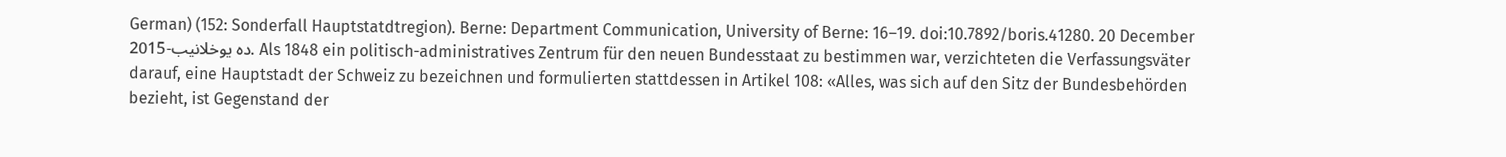German) (152: Sonderfall Hauptstatdtregion). Berne: Department Communication, University of Berne: 16–19. doi:10.7892/boris.41280. 20 December 2015-ده یوخلانیب. Als 1848 ein politisch-administratives Zentrum für den neuen Bundesstaat zu bestimmen war, verzichteten die Verfassungsväter darauf, eine Hauptstadt der Schweiz zu bezeichnen und formulierten stattdessen in Artikel 108: «Alles, was sich auf den Sitz der Bundesbehörden bezieht, ist Gegenstand der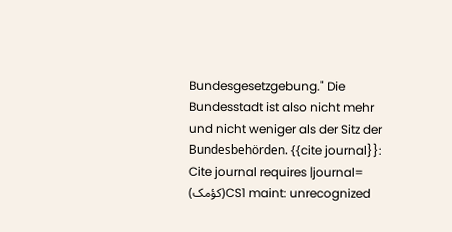Bundesgesetzgebung." Die Bundesstadt ist also nicht mehr und nicht weniger als der Sitz der Bundesbehörden. {{cite journal}}: Cite journal requires |journal= (کؤمک)CS1 maint: unrecognized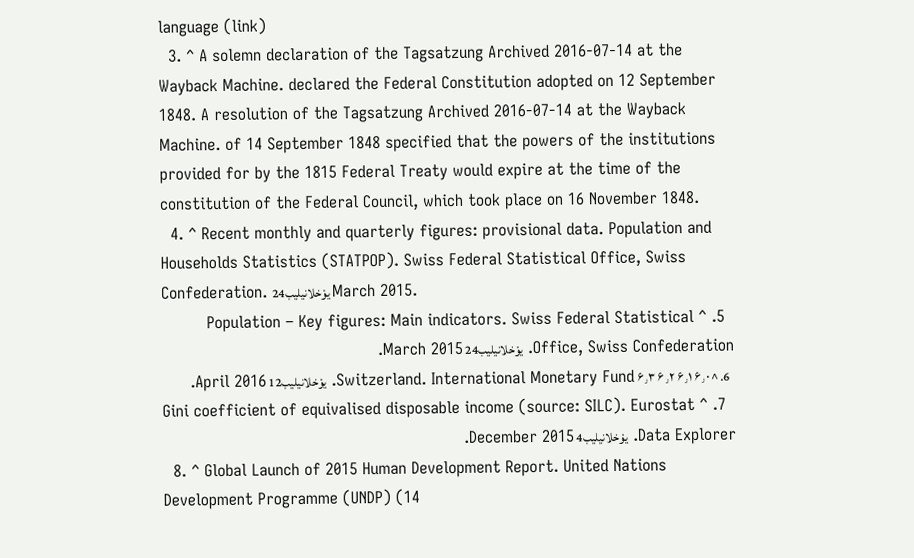language (link)
  3. ^ A solemn declaration of the Tagsatzung Archived 2016-07-14 at the Wayback Machine. declared the Federal Constitution adopted on 12 September 1848. A resolution of the Tagsatzung Archived 2016-07-14 at the Wayback Machine. of 14 September 1848 specified that the powers of the institutions provided for by the 1815 Federal Treaty would expire at the time of the constitution of the Federal Council, which took place on 16 November 1848.
  4. ^ Recent monthly and quarterly figures: provisional data. Population and Households Statistics (STATPOP). Swiss Federal Statistical Office, Swiss Confederation. یوْخلانیلیب24 March 2015.
  5. ^ Population – Key figures: Main indicators. Swiss Federal Statistical Office, Swiss Confederation. یوْخلانیلیب24 March 2015.
  6. ^ ۶٫۰ ۶٫۱ ۶٫۲ ۶٫۳ Switzerland. International Monetary Fund. یوْخلانیلیب12 April 2016.
  7. ^ Gini coefficient of equivalised disposable income (source: SILC). Eurostat Data Explorer. یوْخلانیلیب4 December 2015.
  8. ^ Global Launch of 2015 Human Development Report. United Nations Development Programme (UNDP) (14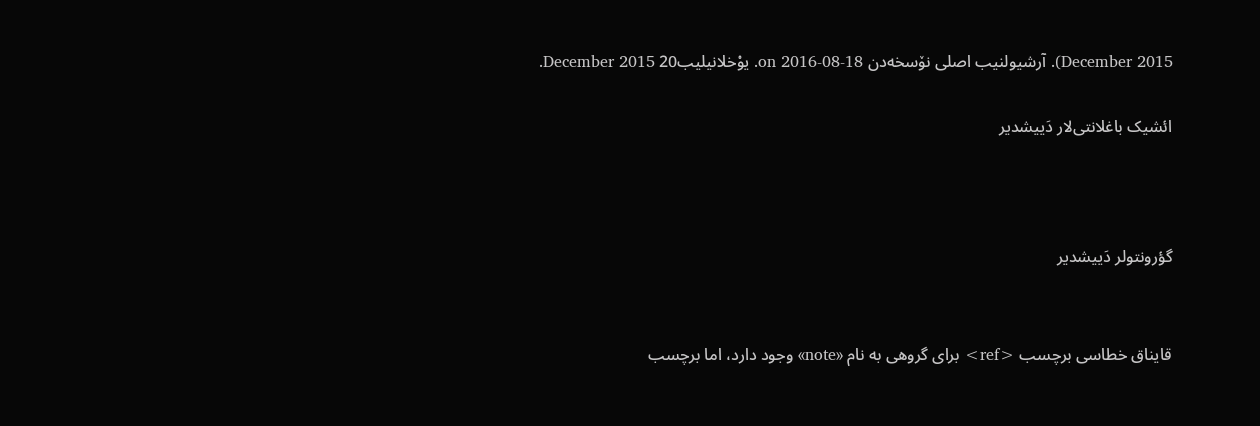December 2015). آرشیولنیب اصلی نۆسخه‌دن on 2016-08-18. یوْخلانیلیب20 December 2015.

ائشیک باغلانتی‌لار دَییشدیر



گؤرونتولر دَییشدیر


قایناق خطاسی برچسب <ref> برای گروهی به نام «note» وجود دارد، اما برچسب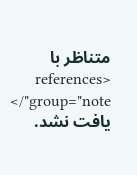متناظر با <references group="note"/> یافت نشد.